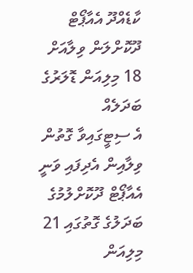ކާޑެއްދޫ އެއާޕޯޓް ދޫކޮށްލަން ވިލާއަށް 18 މިލިއަން ޑޮލަރުގެ ބަދަލެއް
އެ ސިޓީގައިވާ ގޮތުން ވިލާއިން އެދިފައި ވަނީ އެއާޕޯޓް ދޫކޮށްލުމުގެ ބަދަލުގެ ގޮތުގައި 21 މިލިއަން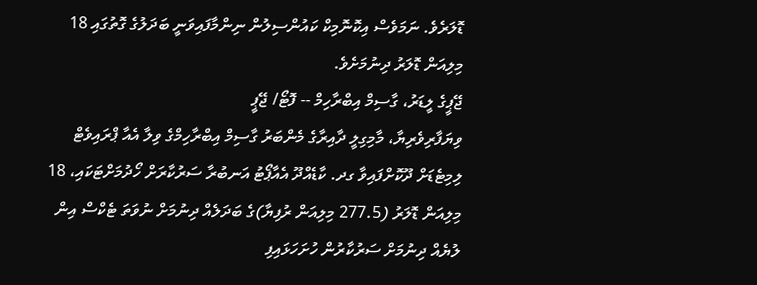ޑޮލަރެވެ. ނަމަވެސް އިކޮނޮމިކް ކައުންސިލުން ނިންމާފައިވަނީ ބަދަލުގެ ގޮތުގައި 18 މިލިއަން ޑޮލަރު ދިނުމަށެވެ.
ޖޭޕީގެ ލީޑަރު، ގާސިމް އިބްރާހިމް -- ފޮޓޯ/ ޖޭޕީ
ވިޔަފާރިވެރިޔާ، މާމިގިލީ ދާއިރާގެ މެންބަރު ގާސިމް އިބްރާހިމްގެ ވިލާ އެއާ ޕްރައިވެޓް ލިމިޓެޑަށް ދޫކޮށްފައިވާ ގދ. ކާޑެއްދޫ އެއާޕޯޓު އަނބުރާ ސަރުކާރަށް ހޯދުމަށްޓަކައި، 18 މިލިއަން ޑޮލަރު (277.5 މިލިއަން ރުފިޔާ)ގެ ބަދަލެއް ދިނުމަށް ނުވަތަ ޓެކްސް އިން ލުޔެއް ދިނުމަށް ސަރުކާރުން ހުށަހަޅައިފި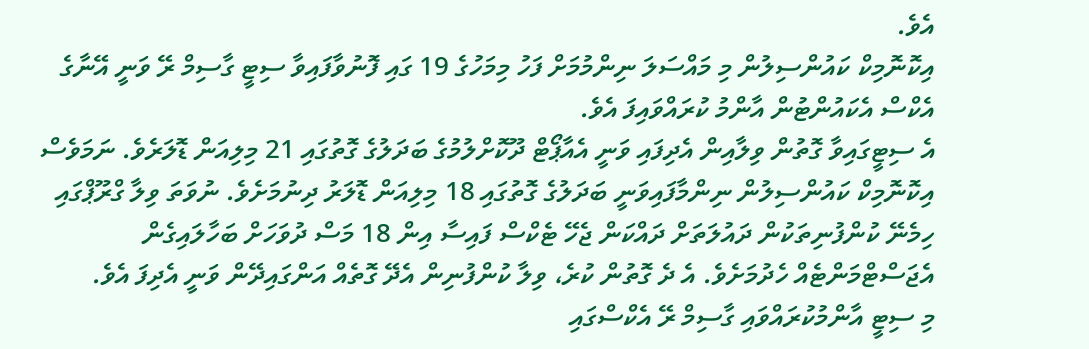އެވެ.
އިކޮނޮމިކް ކައުންސިލުން މި މައްސަލަ ނިންމުމަށް ފަހު މިމަހުގެ 19 ގައި ފޮނުވާފައިވާ ސިޓީ ގާސިމް ރޭ ވަނީ އޭނާގެ އެކްސް އެކައުންޓުން އާންމު ކުރައްވައިފަ އެވެ.
އެ ސިޓީގައިވާ ގޮތުން ވިލާއިން އެދިފައި ވަނީ އެއާޕޯޓް ދޫކޮށްލުމުގެ ބަދަލުގެ ގޮތުގައި 21 މިލިއަން ޑޮލަރެވެ. ނަމަވެސް އިކޮނޮމިކް ކައުންސިލުން ނިންމާފައިވަނީ ބަދަލުގެ ގޮތުގައި 18 މިލިއަން ޑޮލަރު ދިނުމަށެވެ. ނުވަތަ ވިލާ ގްރޫޕްގައި ހިމެނޭ ކުންފުނިތަކުން ދައުލަތަށް ދައްކަން ޖެހޭ ޓެކްސް ފައިސާ އިން 18 މަސް ދުވަހަށް ބަހާލައިގެން އެޖަސްޓްމަންޓެއް ހެދުމަށެވެ. އެ ދެ ގޮތުން ކުރެ، ވިލާ ކުންފުނިން އެދޭ ގޮތެއް އަންގައިދޭން ވަނީ އެދިފަ އެވެ.
މި ސިޓީ އާންމުކުރައްވައި ގާސިމް ރޭ އެކްސްގައި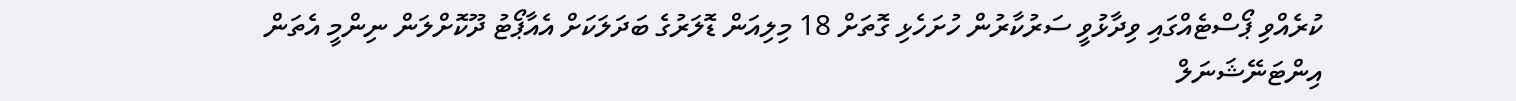ކުރެއްވި ޕޯސްޓެއްގައި ވިދާޅުވީ ސަރުކާރުން ހުށަހެޅި ގޮތަށް 18 މިލިއަން ޑޮލަރުގެ ބަދަލަކަށް އެއާޕޯޓު ދޫކޮށްލަން ނިންމީ އެތަން އިންޓަނޭޝަނަލް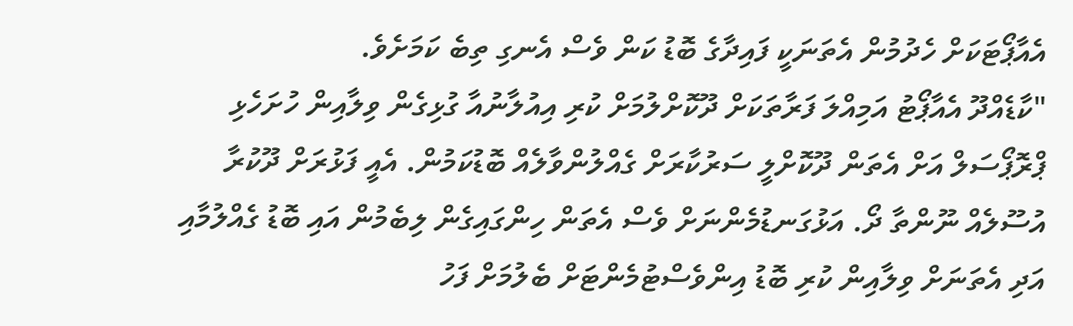އެއާޕޯޓަކަށް ހެދުމުން އެތަނަކީ ފައިދާގެ ބޮޑު ކަން ވެސް އެނގި ތިބެ ކަމަށެވެ.
"ކާޑެއްދޫ އެއާޕޯޓު އަމިއްލަ ފަރާތަކަށް ދޫކޮށްލުމަށް ކުރި އިއުލާނުއާ ގުޅިގެން ވިލާއިން ހުށަހެޅި ޕްރޮޕޯސަލް އަށް އެތަން ދޫކޮށްލީ ސަރުކާރަށް ގެއްލުންވާލެއް ބޮޑުކަމުން. އެއީ ފަޅުރަށް ދޫކުރާ އުސޫލެއް ނޫންތާ ދޯ. އަޅުގަނޑުމެންނަށް ވެސް އެތަން ހިންގައިގެން ލިބެމުން އައި ބޮޑު ގެއްލުމާއި އަދި އެތަނަށް ވިލާއިން ކުރި ބޮޑު އިންވެސްޓުމެންޓަށް ބެލުމަށް ފަހު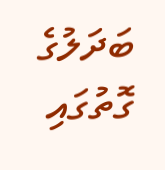ބަދަލުގެ ގޮތުގައި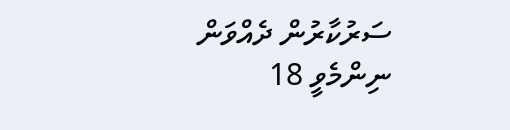ސަރުކާރުން ދެއްވަން ނިންމެވީ 18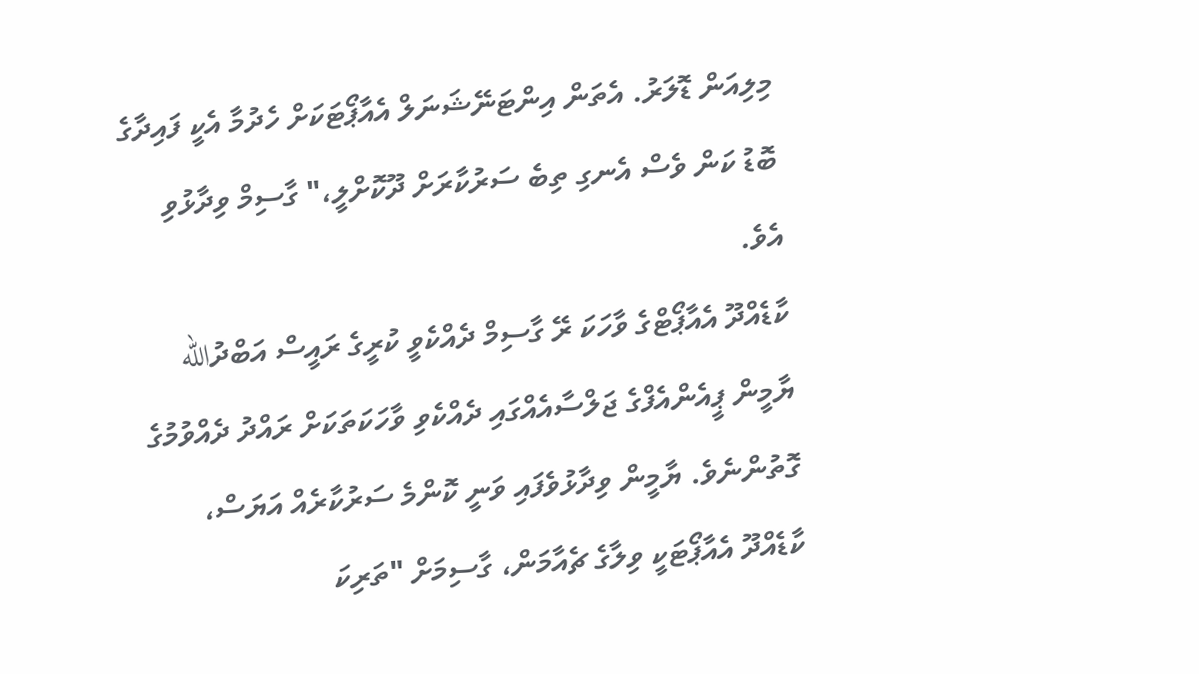މިލިއަން ޑޮލަރު. އެތަން އިންޓަނޭޝަނަލް އެއާޕޯޓަކަށް ހެދުމާ އެކީ ފައިދާގެ ބޮޑު ކަން ވެސް އެނގި ތިބެ ސަރުކާރަށް ދޫކޮށްލީ،" ގާސިމް ވިދާޅުވި އެވެ.
ކާޑެއްދޫ އެއާޕޯޓްގެ ވާހަކަ ރޭ ގާސިމް ދެއްކެވީ ކުރީގެ ރައީސް އަބްދުالله ޔާމީން ޕީއެންއެފްގެ ޖަލްސާއެއްގައި ދެއްކެވި ވާހަކަތަކަށް ރައްދު ދެއްވުމުގެ ގޮތުންނެވެ. ޔާމީން ވިދާޅުވެފައި ވަނީ ކޮންމެ ސަރުކާރެއް އަޔަސް، ކާޑެއްދޫ އެއާޕޯޓަކީ ވިލާގެ ޗެއާމަން، ގާސިމަށް "ތަރިކަ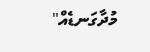މުދާގަނޑެއް"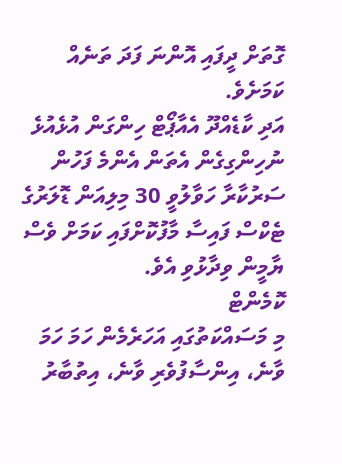ގޮތަށް ދީފައި އޮންނަ ފަދަ ތަނެއް ކަމަށެވެ.
އަދި ކާޑެއްދޫ އެއާޕޯޓް ހިންގަން އުޅެއުޅެ ނުހިންގިގެން އެތަން އެންމެ ފަހުން ސަރުކާރާ ހަވާލުވީ 30 މިލިއަން ޑޮލަރުގެ ޓެކްސް ފައިސާ މާފުކޮށްފައި ކަމަށް ވެސް ޔާމީން ވިދާޅުވި އެވެ.
ކޮމެންޓް
މި މަސައްކަތުގައި އަހަރެމެން ހަމަ ހަމަ ވާނެ، އިންސާފުވެރި ވާނެ، އިތުބާރު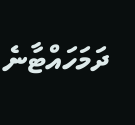ދަމަހައްޓާނެ